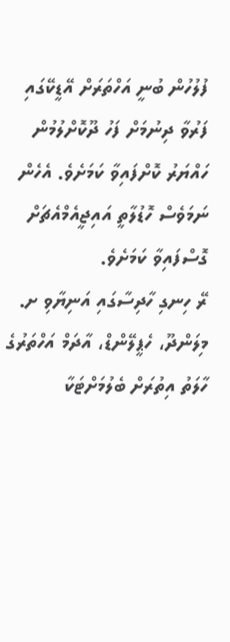ފުލުހުން ބުނީ އަހްތަރަށް އޭޑީކޭގައި ފަރުވާ ދިނުމަށް ފަހު ދޫކޮށްލުމުން ހައްޔަރު ކޮށްފައިވާ ކަމަށެވެ. އެހެން ނަމަވެސް ހޮޑުލާތީ އައިޖީއެމްއެޗަށް ގޮސްފައިވާ ކަމަށެވެ.
ރޭ ހިނގި ހާދިސާގައި އަނިޔާވި ށ. މިލަންދޫ، ހެޕީލޭންޑް، އާދަމް އަހްތަރުގެ ހާލަތު އިތުރަށް ބެލުމަށްޓަކާ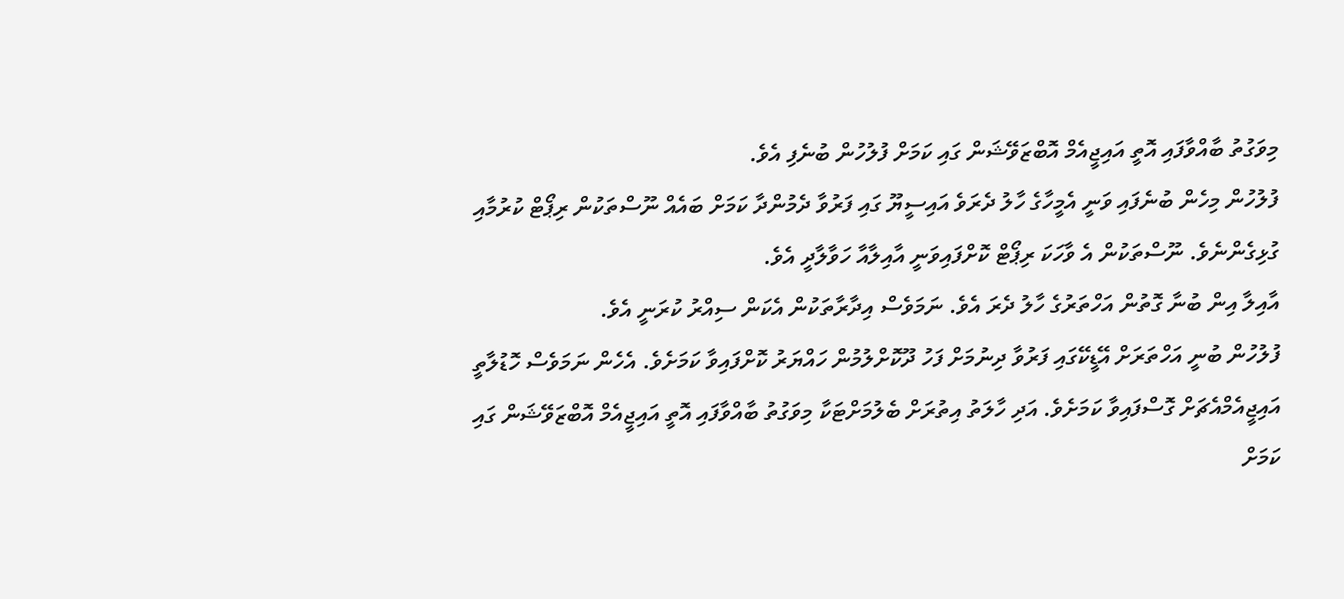މިވަގުތު ބާއްވާފައި އޮތީ އައިޖީއެމް އޮބްޒަވޭޝަން ގައި ކަމަށް ފުލުހުން ބުނެފި އެވެ.
ފުލުހުން މިހެން ބުނެފައި ވަނީ އެމީހާގެ ހާލު ދެރަވެ އައިސީޔޫ ގައި ފަރުވާ ދެމުންދާ ކަމަށް ބައެއް ނޫސްތަކުން ރިޕޯޓް ކުރުމާއި ގުޅިގެންނެވެ. ނޫސްތަކުން އެ ވާހަކަ ރިޕޯޓް ކޮށްފައިވަނީ އާއިލާއާ ހަވާލާދީ އެވެ.
އާއިލާ އިން ބުނާ ގޮތުން އަހްތަރުގެ ހާލު ދެރަ އެވެ. ނަމަވެސް އިދާރާތަކުން އެކަން ސިއްރު ކުރަނީ އެވެ.
ފުލުހުން ބުނީ އަހްތަރަށް އޭޑީކޭގައި ފަރުވާ ދިނުމަށް ފަހު ދޫކޮށްލުމުން ހައްޔަރު ކޮށްފައިވާ ކަމަށެވެ. އެހެން ނަމަވެސް ހޮޑުލާތީ އައިޖީއެމްއެޗަށް ގޮސްފައިވާ ކަމަށެވެ. އަދި ހާލަތު އިތުރަށް ބެލުމަށްޓަކާ މިވަގުތު ބާއްވާފައި އޮތީ އައިޖީއެމް އޮބްޒަވޭޝަން ގައި ކަމަށް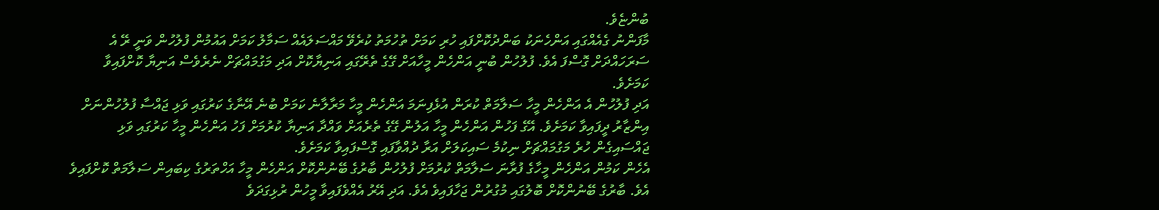ބުންޏެވެ.
މާފަންނު ގެއެއްގައި އަންހެނަކު ބަންދުކޮށްފައި ހުރި ކަމަށް ތުހުމަތު ކުރެވޭ މައްސަލައެއް ސަމާލު ކަމަށް އައުމުން ފުލުހުން ވަނީ ރޭ އެ ސަރަހައްދަށް ގޮސްފަ އެވެ. ފުލުހުން ބުނީ އަންހެން މީހާއަށް ގޭގެ ތެރޭގައި އަނިޔާކޮށް އަދި މަގުމައްޗަށް ނެރެވެސް އަނިޔާ ކޮށްފައިވާ ކަމަށެވެ.
އަދި ފުލުހުން އެ އަންހެން މީހާ ސަލާމަތް ކުރަން އުޅެފިނަމަ އަންހެން މީހާ މަރާލާނެ ކަމަށް ބުނެ އޭނާގެ ކަރުގައި ވަޅި ޖައްސާ ފުލުހުންނަށް އިންޒާރު ދީފައިވާ ކަމަށެވެ. އޭގެ ފަހުން އަންހެން މީހާ އަލުން ގޭގެ ތެރެއަށް ވައްދާ އަނިޔާ ކުރުމަށް ފަހު އަންހެން މީހާ ކަރުގައި ވަޅި ޖައްސައިގެން ހުރެ މަގުމައްޗަށް ނިކުމެ ސައިކަލަށް އަރާ ދުއްވާފައި ގޮސްފައިވާ ކަމަށެވެ.
އެހެން ކަމުން އަންހެން މީހާގެ ފުރާނަ ސަލާމަތް ކުރުމަށް ފުލުހުން ބާރުގެ ބޭނުންކޮށް އަންހެން މީހާ އަހްތަރުގެ ކިބައިން ސަލާމަތް ކޮށްފައިވެ އެވެ. ބާރުގެ ބޭނުންކޮށް ބޮލުގައި މުގުރުން ޖަހާފައިވެ އެވެ. އަދި އޭރު އެއްވެފައިވާ މީހުން ރުޅިގަދަވެ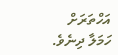އަހްތަރަށް ހަމަލާ ދިނެވެ.